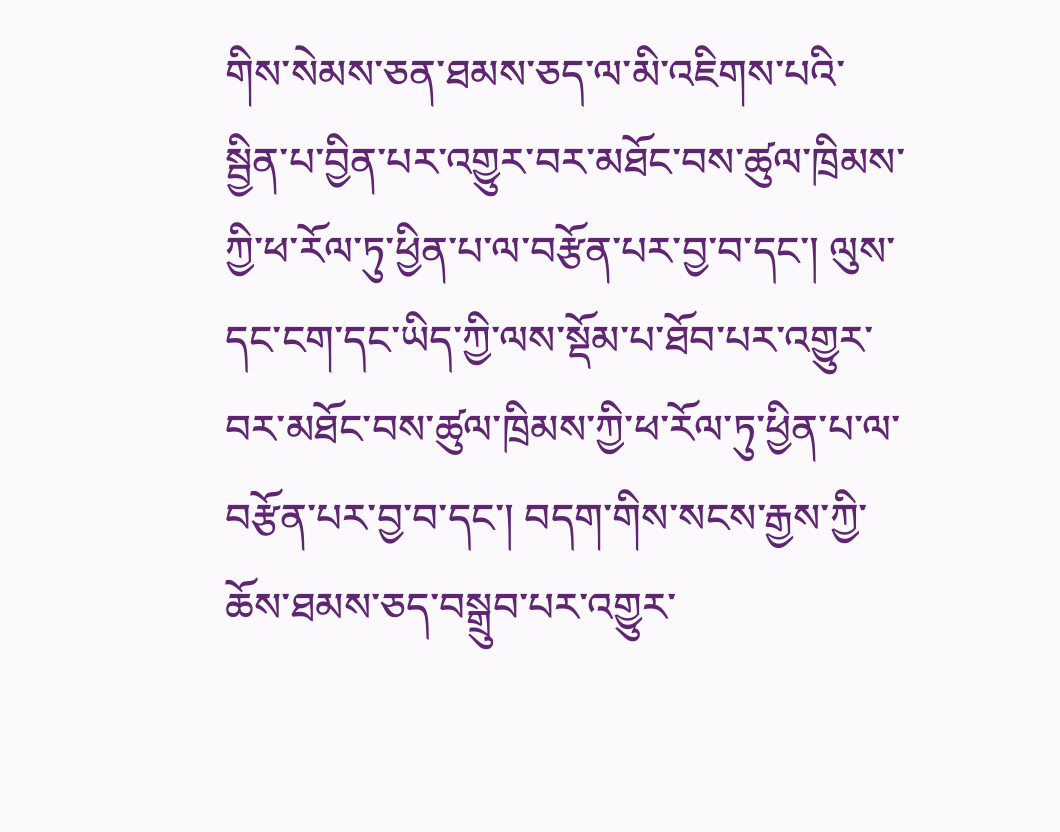གིས་སེམས་ཅན་ཐམས་ཅད་ལ་མི་འཇིགས་པའི་སྦྱིན་པ་བྱིན་པར་འགྱུར་བར་མཐོང་བས་ཚུལ་ཁྲིམས་ཀྱི་ཕ་རོལ་ཏུ་ཕྱིན་པ་ལ་བརྩོན་པར་བྱ་བ་དང་། ལུས་དང་ངག་དང་ཡིད་ཀྱི་ལས་སྡོམ་པ་ཐོབ་པར་འགྱུར་བར་མཐོང་བས་ཚུལ་ཁྲིམས་ཀྱི་ཕ་རོལ་ཏུ་ཕྱིན་པ་ལ་བརྩོན་པར་བྱ་བ་དང་། བདག་གིས་སངས་རྒྱས་ཀྱི་ཆོས་ཐམས་ཅད་བསྒྲུབ་པར་འགྱུར་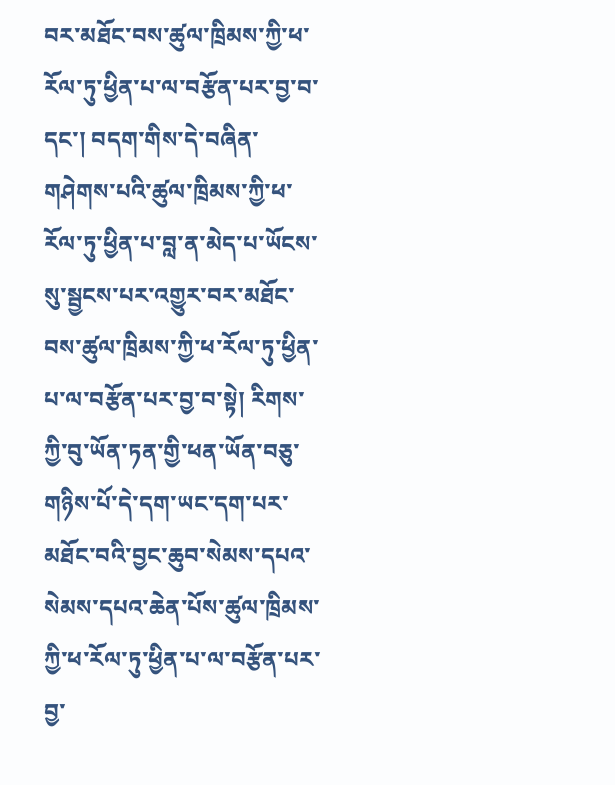བར་མཐོང་བས་ཚུལ་ཁྲིམས་ཀྱི་ཕ་རོལ་ཏུ་ཕྱིན་པ་ལ་བརྩོན་པར་བྱ་བ་དང་། བདག་གིས་དེ་བཞིན་གཤེགས་པའི་ཚུལ་ཁྲིམས་ཀྱི་ཕ་རོལ་ཏུ་ཕྱིན་པ་བླ་ན་མེད་པ་ཡོངས་སུ་སྦྱངས་པར་འགྱུར་བར་མཐོང་བས་ཚུལ་ཁྲིམས་ཀྱི་ཕ་རོལ་ཏུ་ཕྱིན་པ་ལ་བརྩོན་པར་བྱ་བ་སྟེ། རིགས་ཀྱི་བུ་ཡོན་ཏན་གྱི་ཕན་ཡོན་བཅུ་གཉིས་པོ་དེ་དག་ཡང་དག་པར་མཐོང་བའི་བྱང་ཆུབ་སེམས་དཔའ་སེམས་དཔའ་ཆེན་པོས་ཚུལ་ཁྲིམས་ཀྱི་ཕ་རོལ་ཏུ་ཕྱིན་པ་ལ་བརྩོན་པར་བྱ་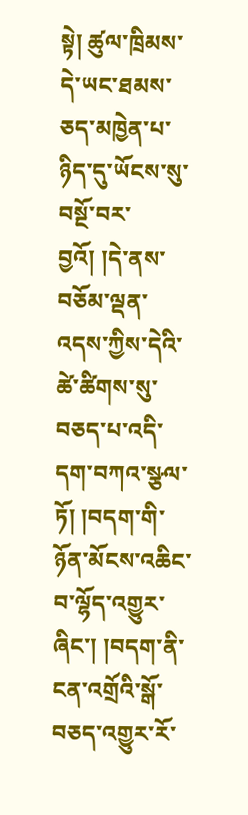སྟེ། ཚུལ་ཁྲིམས་དེ་ཡང་ཐམས་ཅད་མཁྱེན་པ་ཉིད་དུ་ཡོངས་སུ་བསྔོ་བར་བྱའོ། །དེ་ནས་བཅོམ་ལྡན་འདས་ཀྱིས་དེའི་ཚེ་ཚིགས་སུ་བཅད་པ་འདི་དག་བཀའ་སྩལ་ཏོ། །བདག་གི་ཉོན་མོངས་འཆིང་བ་ལྷོད་འགྱུར་ཞིང་། །བདག་ནི་ངན་འགྲོའི་སྒོ་བཅད་འགྱུར་རོ་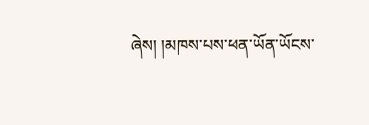ཞེས། །མཁས་པས་ཕན་ཡོན་ཡོངས་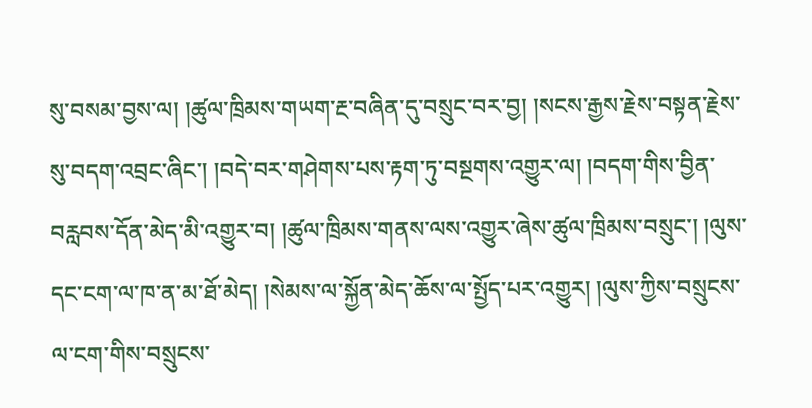སུ་བསམ་བྱས་ལ། །ཚུལ་ཁྲིམས་གཡག་རྔ་བཞིན་དུ་བསྲུང་བར་བྱ། །སངས་རྒྱས་རྗེས་བསྟན་རྗེས་སུ་བདག་འབྲང་ཞིང་། །བདེ་བར་གཤེགས་པས་རྟག་ཏུ་བསྔགས་འགྱུར་ལ། །བདག་གིས་བྱིན་བརླབས་དོན་མེད་མི་འགྱུར་བ། །ཚུལ་ཁྲིམས་གནས་ལས་འགྱུར་ཞེས་ཚུལ་ཁྲིམས་བསྲུང་། །ལུས་དང་ངག་ལ་ཁ་ན་མ་ཐོ་མེད། །སེམས་ལ་སྐྱོན་མེད་ཆོས་ལ་སྤྱོད་པར་འགྱུར། །ལུས་ཀྱིས་བསྲུངས་ལ་ངག་གིས་བསྲུངས་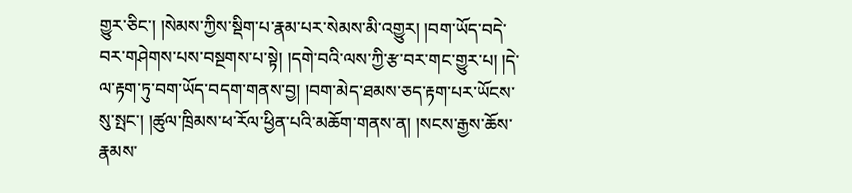གྱུར་ཅིང་། །སེམས་ཀྱིས་སྡིག་པ་རྣམ་པར་སེམས་མི་འགྱུར། །བག་ཡོད་བདེ་བར་གཤེགས་པས་བསྔགས་པ་སྟེ། །དགེ་བའི་ལས་ཀྱི་རྩ་བར་གང་གྱུར་པ། །དེ་ལ་རྟག་ཏུ་བག་ཡོད་བདག་གནས་བྱ། །བག་མེད་ཐམས་ཅད་རྟག་པར་ཡོངས་སུ་སྤང་། །ཚུལ་ཁྲིམས་ཕ་རོལ་ཕྱིན་པའི་མཆོག་གནས་ན། །སངས་རྒྱས་ཆོས་རྣམས་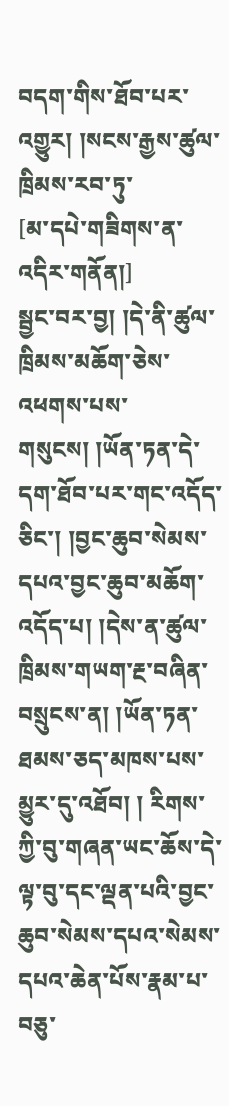བདག་གིས་ཐོབ་པར་འགྱུར། །སངས་རྒྱས་ཚུལ་ཁྲིམས་རབ་ཏུ་
[མ་དཔེ་གཟིགས་ན་འདིར་གནོན།]
སྦྱང་བར་བྱ། །དེ་ནི་ཚུལ་ཁྲིམས་མཆོག་ཅེས་འཕགས་པས་གསུངས། །ཡོན་ཏན་དེ་དག་ཐོབ་པར་གང་འདོད་ཅིང་། །བྱང་ཆུབ་སེམས་དཔའ་བྱང་ཆུབ་མཆོག་འདོད་པ། །དེས་ན་ཚུལ་ཁྲིམས་གཡག་རྔ་བཞིན་བསྲུངས་ན། །ཡོན་ཏན་ཐམས་ཅད་མཁས་པས་མྱུར་དུ་འཐོབ། ། རིགས་ཀྱི་བུ་གཞན་ཡང་ཆོས་དེ་ལྟ་བུ་དང་ལྡན་པའི་བྱང་ཆུབ་སེམས་དཔའ་སེམས་དཔའ་ཆེན་པོས་རྣམ་པ་བཅུ་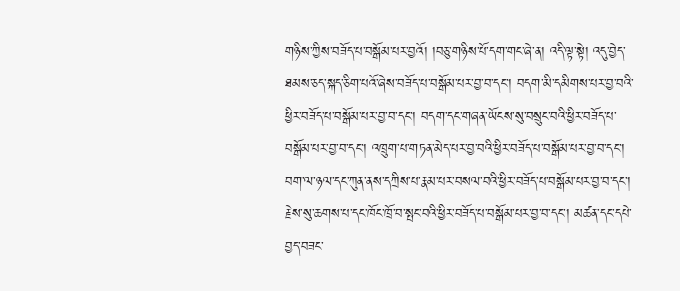གཉིས་ཀྱིས་བཟོད་པ་བསྒོམ་པར་བྱའོ། །བཅུ་གཉིས་པོ་དག་གང་ཞེ་ན། འདི་ལྟ་སྟེ། འདུ་བྱེད་ཐམས་ཅད་སྐད་ཅིག་པའོ་ཞེས་བཟོད་པ་བསྒོམ་པར་བྱ་བ་དང་། བདག་མི་དམིགས་པར་བྱ་བའི་ཕྱིར་བཟོད་པ་བསྒོམ་པར་བྱ་བ་དང་། བདག་དང་གཞན་ཡོངས་སུ་བསྲུང་བའི་ཕྱིར་བཟོད་པ་བསྒོམ་པར་བྱ་བ་དང་། འཁྲུག་པ་གཏན་མེད་པར་བྱ་བའི་ཕྱིར་བཟོད་པ་བསྒོམ་པར་བྱ་བ་དང་། བག་ལ་ཉལ་དང་ཀུན་ནས་དཀྲིས་པ་རྣམ་པར་བསལ་བའི་ཕྱིར་བཟོད་པ་བསྒོམ་པར་བྱ་བ་དང་། རྗེས་སུ་ཆགས་པ་དང་ཁོང་ཁྲོ་བ་སྤང་བའི་ཕྱིར་བཟོད་པ་བསྒོམ་པར་བྱ་བ་དང་། མཚན་དང་དཔེ་བྱད་བཟང་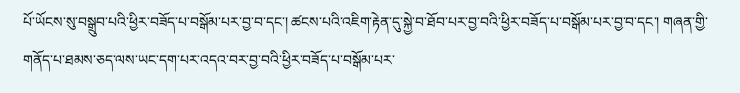པོ་ཡོངས་སུ་བསྒྲུབ་པའི་ཕྱིར་བཟོད་པ་བསྒོམ་པར་བྱ་བ་དང་། ཚངས་པའི་འཇིག་རྟེན་དུ་སྐྱེ་བ་ཐོབ་པར་བྱ་བའི་ཕྱིར་བཟོད་པ་བསྒོམ་པར་བྱ་བ་དང་། གཞན་གྱི་གནོད་པ་ཐམས་ཅད་ལས་ཡང་དག་པར་འདའ་བར་བྱ་བའི་ཕྱིར་བཟོད་པ་བསྒོམ་པར་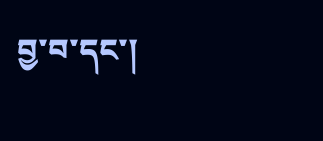བྱ་བ་དང་།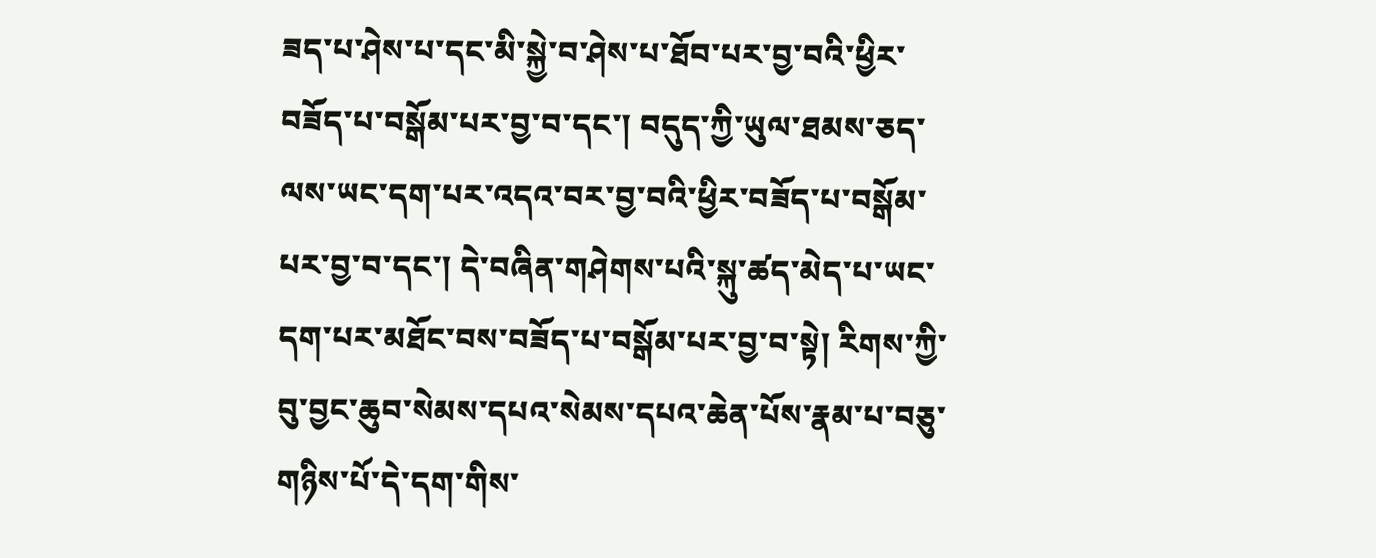ཟད་པ་ཤེས་པ་དང་མི་སྐྱེ་བ་ཤེས་པ་ཐོབ་པར་བྱ་བའི་ཕྱིར་བཟོད་པ་བསྒོམ་པར་བྱ་བ་དང་། བདུད་ཀྱི་ཡུལ་ཐམས་ཅད་ལས་ཡང་དག་པར་འདའ་བར་བྱ་བའི་ཕྱིར་བཟོད་པ་བསྒོམ་པར་བྱ་བ་དང་། དེ་བཞིན་གཤེགས་པའི་སྐུ་ཚད་མེད་པ་ཡང་དག་པར་མཐོང་བས་བཟོད་པ་བསྒོམ་པར་བྱ་བ་སྟེ། རིགས་ཀྱི་བུ་བྱང་ཆུབ་སེམས་དཔའ་སེམས་དཔའ་ཆེན་པོས་རྣམ་པ་བཅུ་གཉིས་པོ་དེ་དག་གིས་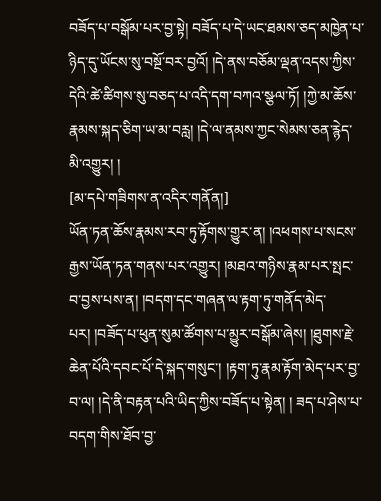བཟོད་པ་བསྒོམ་པར་བྱ་སྟེ། བཟོད་པ་དེ་ཡང་ཐམས་ཅད་མཁྱེན་པ་ཉིད་དུ་ཡོངས་སུ་བསྔོ་བར་བྱའོ། །དེ་ནས་བཅོམ་ལྡན་འདས་ཀྱིས་དེའི་ཚེ་ཚིགས་སུ་བཅད་པ་འདི་དག་བཀའ་སྩལ་ཏོ། །ཀྱེ་མ་ཆོས་རྣམས་སྐད་ཅིག་ཡ་མ་བརླ། །དེ་ལ་ནམས་ཀྱང་སེམས་ཅན་རྙེད་མི་འགྱུར། །
[མ་དཔེ་གཟིགས་ན་འདིར་གནོན།]
ཡོན་ཏན་ཆོས་རྣམས་རབ་ཏུ་རྟོགས་གྱུར་ན། །འཕགས་པ་སངས་རྒྱས་ཡོན་ཏན་གནས་པར་འགྱུར། །མཐའ་གཉིས་རྣམ་པར་སྤང་བ་བྱས་པས་ན། །བདག་དང་གཞན་ལ་རྟག་ཏུ་གནོད་མེད་པར། །བཟོད་པ་ཕུན་སུམ་ཚོགས་པ་མྱུར་བསྒོམ་ཞེས། །ཐུགས་རྗེ་ཆེན་པོའི་དབང་པོ་དེ་སྐད་གསུང་། །རྟག་ཏུ་རྣམ་རྟོག་མེད་པར་བྱ་བ་ལ། །དེ་ནི་བརྟན་པའི་ཡིད་ཀྱིས་བཟོད་པ་སྟེན། ། ཟད་པ་ཤེས་པ་བདག་གིས་ཐོབ་བྱ་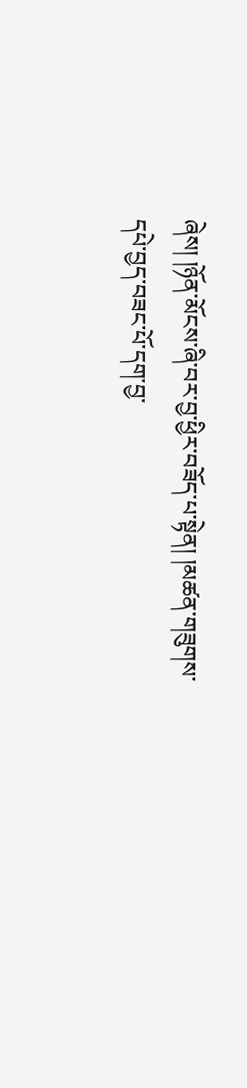ཞེས། །ཉོན་མོངས་ཞི་བར་བྱ་ཕྱིར་བཟོད་པ་སྟེན། །མཚན་གཟུགས་དཔེ་བྱད་བཟང་པོ་དག་བྱ་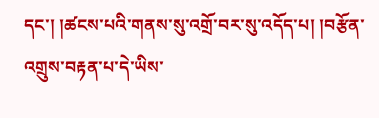དང་། །ཚངས་པའི་གནས་སུ་འགྲོ་བར་སུ་འདོད་པ། །བརྩོན་འགྲུས་བརྟན་པ་དེ་ཡིས་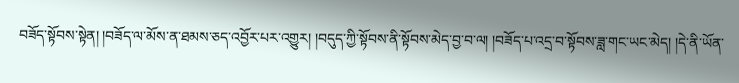བཟོད་སྟོབས་སྟེན། །བཟོད་ལ་མོས་ན་ཐམས་ཅད་འབྱོར་པར་འགྱུར། །བདུད་ཀྱི་སྟོབས་ནི་སྟོབས་མེད་བྱ་བ་ལ། །བཟོད་པ་འདྲ་བ་སྟོབས་ཟླ་གང་ཡང་མེད། །དེ་ནི་ཡོན་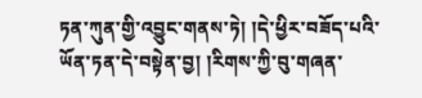ཏན་ཀུན་གྱི་འབྱུང་གནས་ཏེ། །དེ་ཕྱིར་བཟོད་པའི་ཡོན་ཏན་དེ་བསྟེན་བྱ། །རིགས་ཀྱི་བུ་གཞན་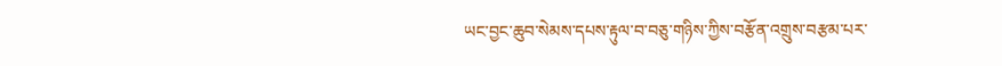ཡང་བྱང་ཆུབ་སེམས་དཔས་རྟུལ་བ་བཅུ་གཉིས་ཀྱིས་བརྩོན་འགྲུས་བརྩམ་པར་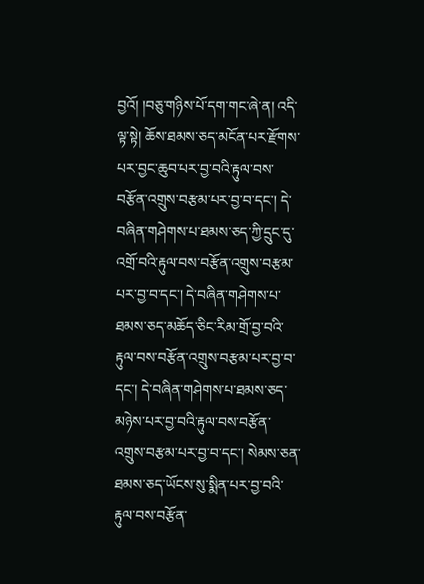བྱའོ། །བཅུ་གཉིས་པོ་དག་གང་ཞེ་ན། འདི་ལྟ་སྟེ། ཆོས་ཐམས་ཅད་མངོན་པར་རྫོགས་པར་བྱང་ཆུབ་པར་བྱ་བའི་རྟུལ་བས་བརྩོན་འགྲུས་བརྩམ་པར་བྱ་བ་དང་། དེ་བཞིན་གཤེགས་པ་ཐམས་ཅད་ཀྱི་དྲུང་དུ་འགྲོ་བའི་རྟུལ་བས་བརྩོན་འགྲུས་བརྩམ་པར་བྱ་བ་དང་། དེ་བཞིན་གཤེགས་པ་ཐམས་ཅད་མཆོད་ཅིང་རིམ་གྲོ་བྱ་བའི་རྟུལ་བས་བརྩོན་འགྲུས་བརྩམ་པར་བྱ་བ་དང་། དེ་བཞིན་གཤེགས་པ་ཐམས་ཅད་མཉེས་པར་བྱ་བའི་རྟུལ་བས་བརྩོན་འགྲུས་བརྩམ་པར་བྱ་བ་དང་། སེམས་ཅན་ཐམས་ཅད་ཡོངས་སུ་སྨིན་པར་བྱ་བའི་རྟུལ་བས་བརྩོན་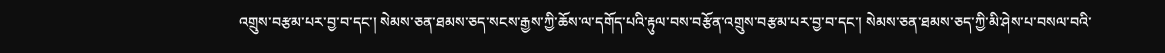འགྲུས་བརྩམ་པར་བྱ་བ་དང་། སེམས་ཅན་ཐམས་ཅད་སངས་རྒྱས་ཀྱི་ཆོས་ལ་དགོད་པའི་རྟུལ་བས་བརྩོན་འགྲུས་བརྩམ་པར་བྱ་བ་དང་། སེམས་ཅན་ཐམས་ཅད་ཀྱི་མི་ཤེས་པ་བསལ་བའི་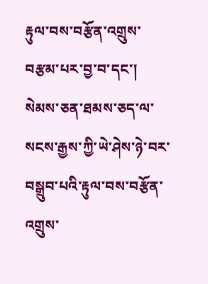རྟུལ་བས་བརྩོན་འགྲུས་བརྩམ་པར་བྱ་བ་དང་། སེམས་ཅན་ཐམས་ཅད་ལ་སངས་རྒྱས་ཀྱི་ཡེ་ཤེས་ཉེ་བར་བསྒྲུབ་པའི་རྟུལ་བས་བརྩོན་འགྲུས་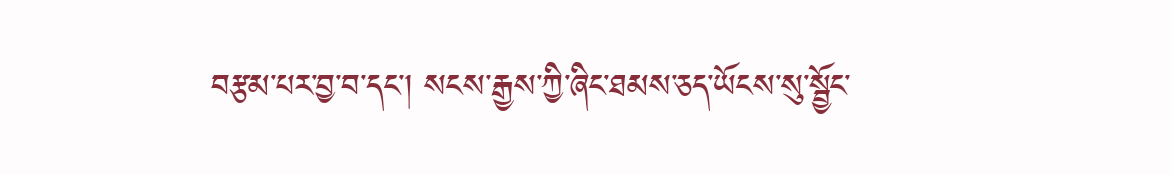བརྩམ་པར་བྱ་བ་དང་། སངས་རྒྱས་ཀྱི་ཞིང་ཐམས་ཅད་ཡོངས་སུ་སྦྱོང་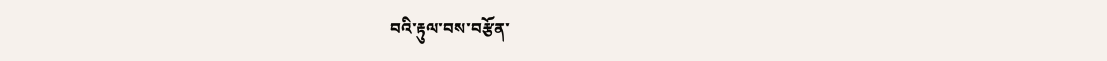བའི་རྟུལ་བས་བརྩོན་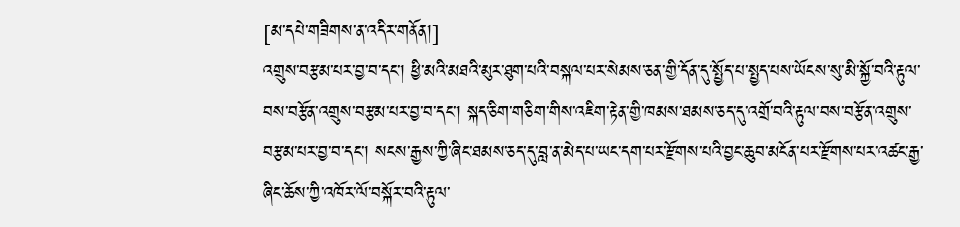[མ་དཔེ་གཟིགས་ན་འདིར་གནོན།]
འགྲུས་བརྩམ་པར་བྱ་བ་དང་། ཕྱི་མའི་མཐའི་མུར་ཐུག་པའི་བསྐལ་པར་སེམས་ཅན་གྱི་དོན་དུ་སྤྱོད་པ་སྤྱད་པས་ཡོངས་སུ་མི་སྐྱོ་བའི་རྟུལ་བས་བརྩོན་འགྲུས་བརྩམ་པར་བྱ་བ་དང་། སྐད་ཅིག་གཅིག་གིས་འཇིག་རྟེན་གྱི་ཁམས་ཐམས་ཅད་དུ་འགྲོ་བའི་རྟུལ་བས་བརྩོན་འགྲུས་བརྩམ་པར་བྱ་བ་དང་། སངས་རྒྱས་ཀྱི་ཞིང་ཐམས་ཅད་དུ་བླ་ན་མེད་པ་ཡང་དག་པར་རྫོགས་པའི་བྱང་ཆུབ་མངོན་པར་རྫོགས་པར་འཚང་རྒྱ་ཞིང་ཆོས་ཀྱི་འཁོར་ལོ་བསྐོར་བའི་རྟུལ་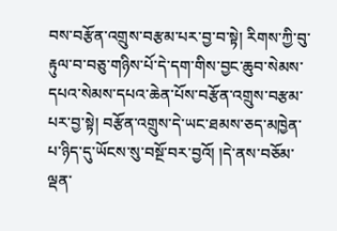བས་བརྩོན་འགྲུས་བརྩམ་པར་བྱ་བ་སྟེ། རིགས་ཀྱི་བུ་རྟུལ་བ་བཅུ་གཉིས་པོ་དེ་དག་གིས་བྱང་ཆུབ་སེམས་དཔའ་སེམས་དཔའ་ཆེན་པོས་བརྩོན་འགྲུས་བརྩམ་པར་བྱ་སྟེ། བརྩོན་འགྲུས་དེ་ཡང་ཐམས་ཅད་མཁྱེན་པ་ཉིད་དུ་ཡོངས་སུ་བསྔོ་བར་བྱའོ། །དེ་ནས་བཅོམ་ལྡན་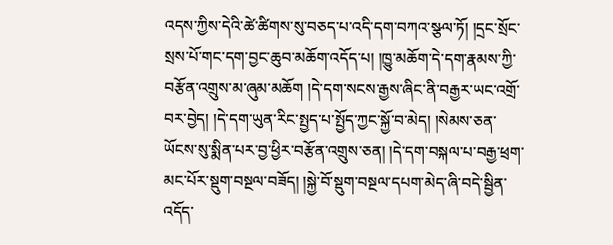འདས་ཀྱིས་དེའི་ཚེ་ཚིགས་སུ་བཅད་པ་འདི་དག་བཀའ་སྩལ་ཏོ། །དྲང་སྲོང་སྲས་པོ་གང་དག་བྱང་ཆུབ་མཆོག་འདོད་པ། །ཁྱུ་མཆོག་དེ་དག་རྣམས་ཀྱི་བརྩོན་འགྲུས་མ་ཞུམ་མཆོག །དེ་དག་སངས་རྒྱས་ཞིང་ནི་བརྒྱར་ཡང་འགྲོ་བར་བྱེད། །དེ་དག་ཡུན་རིང་སྤྱད་པ་སྤྱོད་ཀྱང་སྐྱོ་བ་མེད། །སེམས་ཅན་ཡོངས་སུ་སྨིན་པར་བྱ་ཕྱིར་བརྩོན་འགྲུས་ཅན། །དེ་དག་བསྐལ་པ་བརྒྱ་ཕྲག་མང་པོར་སྡུག་བསྔལ་བཟོད། །སྐྱེ་བོ་སྡུག་བསྔལ་དཔག་མེད་ཞི་བདེ་སྦྱིན་འདོད་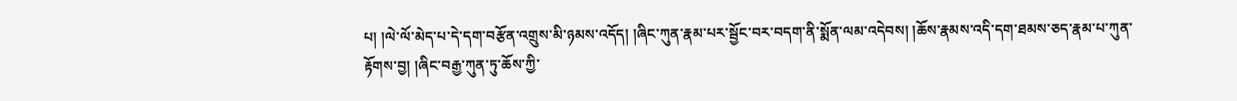པ། །ལེ་ལོ་མེད་པ་དེ་དག་བརྩོན་འགྲུས་མི་ཉམས་འདོད། །ཞིང་ཀུན་རྣམ་པར་སྦྱོང་བར་བདག་ནི་སྨོན་ལམ་འདེབས། །ཆོས་རྣམས་འདི་དག་ཐམས་ཅད་རྣམ་པ་ཀུན་རྟོགས་བྱ། །ཞིང་བརྒྱ་ཀུན་ཏུ་ཆོས་ཀྱི་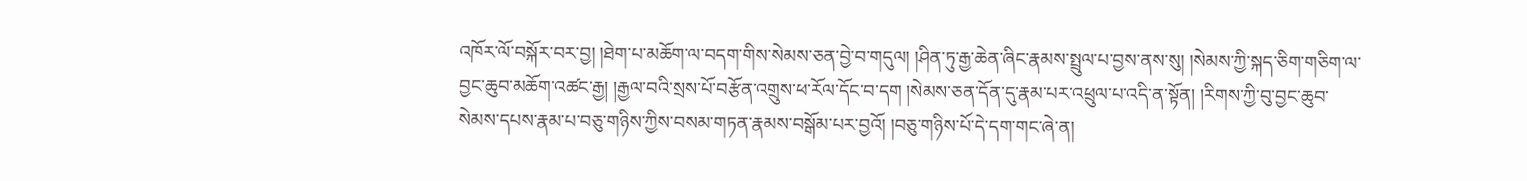འཁོར་ལོ་བསྐོར་བར་བྱ། །ཐེག་པ་མཆོག་ལ་བདག་གིས་སེམས་ཅན་བྱེ་བ་གདུལ། །ཤིན་ཏུ་རྒྱ་ཆེན་ཞིང་རྣམས་སྤྲུལ་པ་བྱས་ནས་སུ། །སེམས་ཀྱི་སྐད་ཅིག་གཅིག་ལ་བྱང་ཆུབ་མཆོག་འཚང་རྒྱ། །རྒྱལ་བའི་སྲས་པོ་བརྩོན་འགྲུས་ཕ་རོལ་དོང་བ་དག །སེམས་ཅན་དོན་དུ་རྣམ་པར་འཕྲུལ་པ་འདི་ན་སྟོན། །རིགས་ཀྱི་བུ་བྱང་ཆུབ་སེམས་དཔས་རྣམ་པ་བཅུ་གཉིས་ཀྱིས་བསམ་གཏན་རྣམས་བསྒོམ་པར་བྱའོ། །བཅུ་གཉིས་པོ་དེ་དག་གང་ཞེ་ན།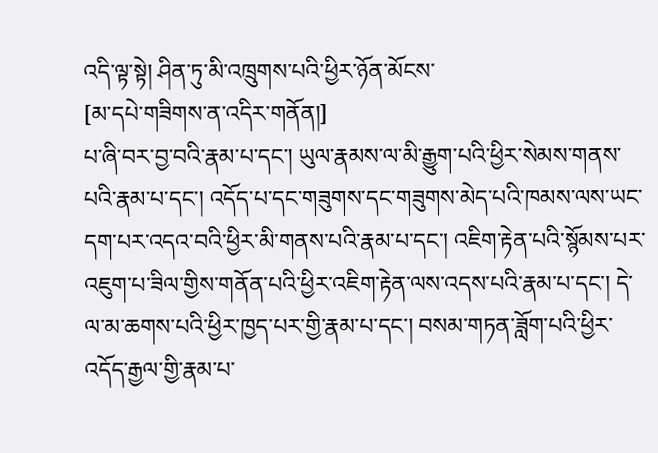འདི་ལྟ་སྟེ། ཤིན་ཏུ་མི་འཁྲུགས་པའི་ཕྱིར་ཉོན་མོངས་
[མ་དཔེ་གཟིགས་ན་འདིར་གནོན།]
པ་ཞི་བར་བྱ་བའི་རྣམ་པ་དང་། ཡུལ་རྣམས་ལ་མི་རྒྱུག་པའི་ཕྱིར་སེམས་གནས་པའི་རྣམ་པ་དང་། འདོད་པ་དང་གཟུགས་དང་གཟུགས་མེད་པའི་ཁམས་ལས་ཡང་དག་པར་འདའ་བའི་ཕྱིར་མི་གནས་པའི་རྣམ་པ་དང་། འཇིག་རྟེན་པའི་སྙོམས་པར་འཇུག་པ་ཟིལ་གྱིས་གནོན་པའི་ཕྱིར་འཇིག་རྟེན་ལས་འདས་པའི་རྣམ་པ་དང་། དེ་ལ་མ་ཆགས་པའི་ཕྱིར་ཁྱད་པར་གྱི་རྣམ་པ་དང་། བསམ་གཏན་ཟློག་པའི་ཕྱིར་འདོད་རྒྱལ་གྱི་རྣམ་པ་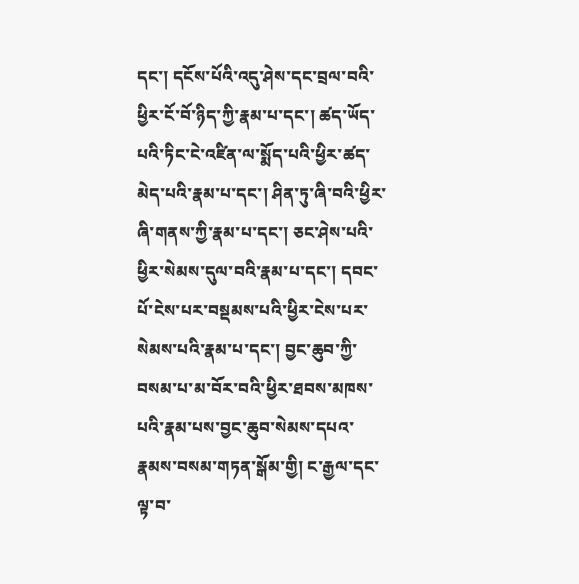དང་། དངོས་པོའི་འདུ་ཤེས་དང་བྲལ་བའི་ཕྱིར་ངོ་བོ་ཉིད་ཀྱི་རྣམ་པ་དང་། ཚད་ཡོད་པའི་ཏིང་ངེ་འཛིན་ལ་སྨོད་པའི་ཕྱིར་ཚད་མེད་པའི་རྣམ་པ་དང་། ཤིན་ཏུ་ཞི་བའི་ཕྱིར་ཞི་གནས་ཀྱི་རྣམ་པ་དང་། ཅང་ཤེས་པའི་ཕྱིར་སེམས་དུལ་བའི་རྣམ་པ་དང་། དབང་པོ་ངེས་པར་བསྡམས་པའི་ཕྱིར་ངེས་པར་སེམས་པའི་རྣམ་པ་དང་། བྱང་ཆུབ་ཀྱི་བསམ་པ་མ་བོར་བའི་ཕྱིར་ཐབས་མཁས་པའི་རྣམ་པས་བྱང་ཆུབ་སེམས་དཔའ་རྣམས་བསམ་གཏན་སྒོམ་གྱི། ང་རྒྱལ་དང་ལྟ་བ་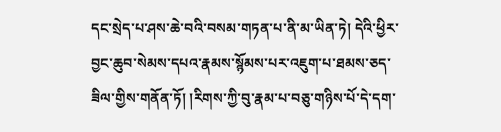དང་སྲེད་པ་ཤས་ཆེ་བའི་བསམ་གཏན་པ་ནི་མ་ཡིན་ཏེ། དེའི་ཕྱིར་བྱང་ཆུབ་སེམས་དཔའ་རྣམས་སྙོམས་པར་འཇུག་པ་ཐམས་ཅད་ཟིལ་གྱིས་གནོན་ཏོ། །རིགས་ཀྱི་བུ་རྣམ་པ་བཅུ་གཉིས་པོ་དེ་དག་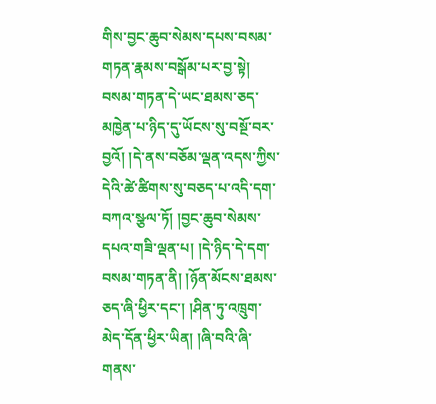གིས་བྱང་ཆུབ་སེམས་དཔས་བསམ་གཏན་རྣམས་བསྒོམ་པར་བྱ་སྟེ། བསམ་གཏན་དེ་ཡང་ཐམས་ཅད་མཁྱེན་པ་ཉིད་དུ་ཡོངས་སུ་བསྔོ་བར་བྱའོ། །དེ་ནས་བཅོམ་ལྡན་འདས་ཀྱིས་དེའི་ཚེ་ཚིགས་སུ་བཅད་པ་འདི་དག་བཀའ་སྩལ་ཏོ། །བྱང་ཆུབ་སེམས་དཔའ་གཟི་ལྡན་པ། །དེ་ཉིད་དེ་དག་བསམ་གཏན་ནི། །ཉོན་མོངས་ཐམས་ཅད་ཞི་ཕྱིར་དང་། །ཤིན་ཏུ་འཁྲུག་མེད་དོན་ཕྱིར་ཡིན། །ཞི་བའི་ཞི་གནས་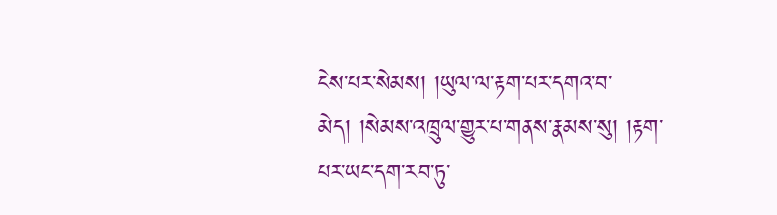ངེས་པར་སེམས། །ཡུལ་ལ་རྟག་པར་དགའ་བ་མེད། །སེམས་འཁྲུལ་གྱུར་པ་གནས་རྣམས་སུ། །རྟག་པར་ཡང་དག་རབ་ཏུ་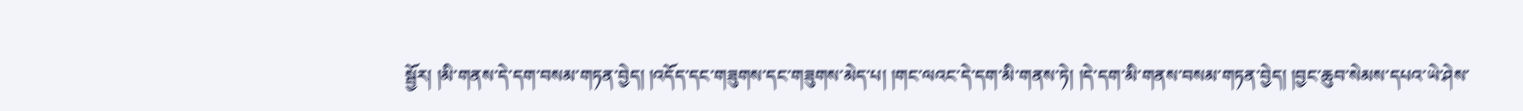སྦྱོར། །མི་གནས་དེ་དག་བསམ་གཏན་བྱེད། །འདོད་དང་གཟུགས་དང་གཟུགས་མེད་པ། །གང་ལའང་དེ་དག་མི་གནས་ཏེ། །དེ་དག་མི་གནས་བསམ་གཏན་བྱེད། །བྱང་ཆུབ་སེམས་དཔའ་ཡེ་ཤེས་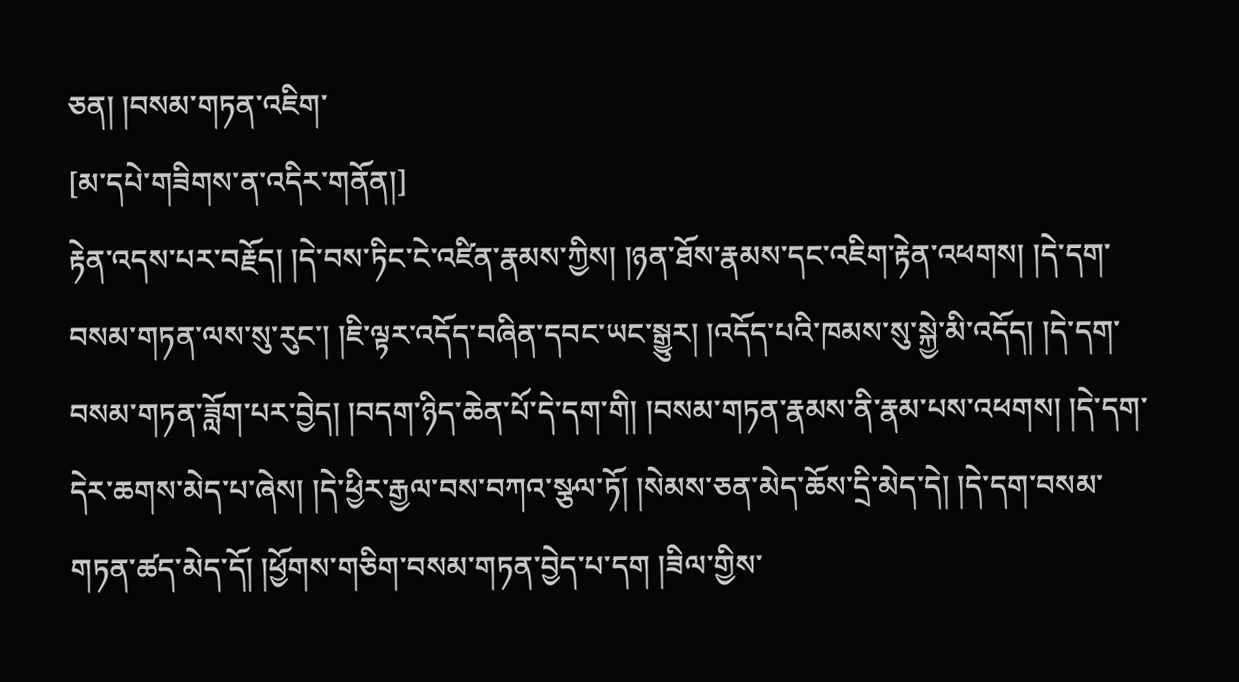ཅན། །བསམ་གཏན་འཇིག་
[མ་དཔེ་གཟིགས་ན་འདིར་གནོན།]
རྟེན་འདས་པར་བརྗོད། །དེ་བས་ཏིང་ངེ་འཛིན་རྣམས་ཀྱིས། །ཉན་ཐོས་རྣམས་དང་འཇིག་རྟེན་འཕགས། །དེ་དག་བསམ་གཏན་ལས་སུ་རུང་། །ཇི་ལྟར་འདོད་བཞིན་དབང་ཡང་སྒྱུར། །འདོད་པའི་ཁམས་སུ་སྐྱེ་མི་འདོད། །དེ་དག་བསམ་གཏན་ཟློག་པར་བྱེད། །བདག་ཉིད་ཆེན་པོ་དེ་དག་གི། །བསམ་གཏན་རྣམས་ནི་རྣམ་པས་འཕགས། །དེ་དག་དེར་ཆགས་མེད་པ་ཞེས། །དེ་ཕྱིར་རྒྱལ་བས་བཀའ་སྩལ་ཏོ། །སེམས་ཅན་མེད་ཆོས་དྲི་མེད་དེ། །དེ་དག་བསམ་གཏན་ཚད་མེད་དོ། །ཕྱོགས་གཅིག་བསམ་གཏན་བྱེད་པ་དག །ཟིལ་གྱིས་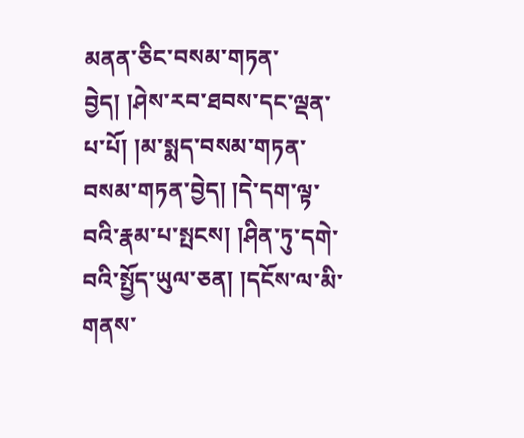མནན་ཅིང་བསམ་གཏན་བྱེད། །ཤེས་རབ་ཐབས་དང་ལྡན་པ་པོ། །མ་སྨད་བསམ་གཏན་བསམ་གཏན་བྱེད། །དེ་དག་ལྟ་བའི་རྣམ་པ་སྤངས། །ཤིན་ཏུ་དགེ་བའི་སྤྱོད་ཡུལ་ཅན། །དངོས་ལ་མི་གནས་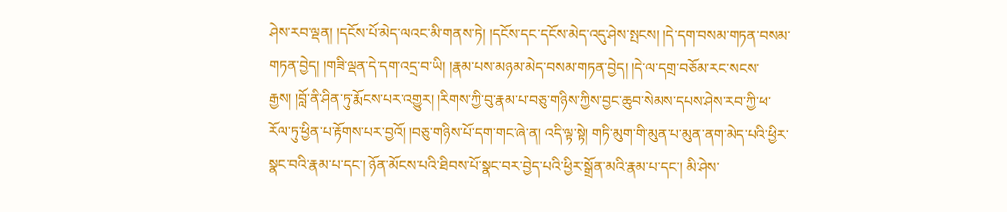ཤེས་རབ་ལྡན། །དངོས་པོ་མེད་ལའང་མི་གནས་ཏེ། །དངོས་དང་དངོས་མེད་འདུ་ཤེས་སྤངས། །དེ་དག་བསམ་གཏན་བསམ་གཏན་བྱེད། །གཟི་ལྡན་དེ་དག་འདྲ་བ་ཡི། །རྣམ་པས་མཉམ་མེད་བསམ་གཏན་བྱེད། །དེ་ལ་དགྲ་བཅོམ་རང་སངས་རྒྱས། །བློ་ནི་ཤིན་ཏུ་རྨོངས་པར་འགྱུར། །རིགས་ཀྱི་བུ་རྣམ་པ་བཅུ་གཉིས་ཀྱིས་བྱང་ཆུབ་སེམས་དཔས་ཤེས་རབ་ཀྱི་ཕ་རོལ་ཏུ་ཕྱིན་པ་རྟོགས་པར་བྱའོ། །བཅུ་གཉིས་པོ་དག་གང་ཞེ་ན། འདི་ལྟ་སྟེ། གཏི་མུག་གི་མུན་པ་མུན་ནག་མེད་པའི་ཕྱིར་སྣང་བའི་རྣམ་པ་དང་། ཉོན་མོངས་པའི་ཐིབས་པོ་སྣང་བར་བྱེད་པའི་ཕྱིར་སྒྲོན་མའི་རྣམ་པ་དང་། མི་ཤེས་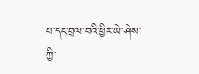པ་དང་བྲལ་བའི་ཕྱིར་ཡེ་ཤེས་ཀྱི་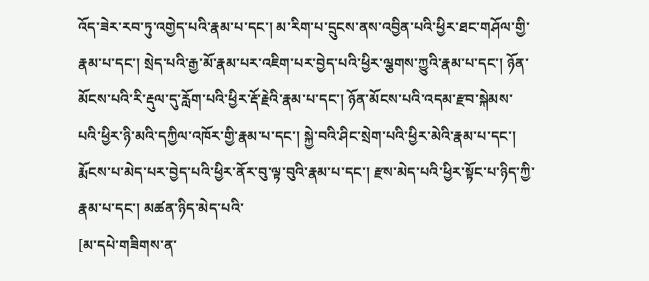འོད་ཟེར་རབ་ཏུ་འགྱེད་པའི་རྣམ་པ་དང་། མ་རིག་པ་དྲུངས་ནས་འབྱིན་པའི་ཕྱིར་ཐང་གཤོལ་གྱི་རྣམ་པ་དང་། སྲེད་པའི་རྒྱ་མོ་རྣམ་པར་འཇིག་པར་བྱེད་པའི་ཕྱིར་ལྕགས་ཀྱུའི་རྣམ་པ་དང་། ཉོན་མོངས་པའི་རི་རྡུལ་དུ་རློག་པའི་ཕྱིར་རྡོ་རྗེའི་རྣམ་པ་དང་། ཉོན་མོངས་པའི་འདམ་རྫབ་སྐེམས་པའི་ཕྱིར་ཉི་མའི་དཀྱིལ་འཁོར་གྱི་རྣམ་པ་དང་། སྐྱེ་བའི་ཤིང་སྲེག་པའི་ཕྱིར་མེའི་རྣམ་པ་དང་། རྨོངས་པ་མེད་པར་བྱེད་པའི་ཕྱིར་ནོར་བུ་ལྟ་བུའི་རྣམ་པ་དང་། རྫས་མེད་པའི་ཕྱིར་སྟོང་པ་ཉིད་ཀྱི་རྣམ་པ་དང་། མཚན་ཉིད་མེད་པའི་
[མ་དཔེ་གཟིགས་ན་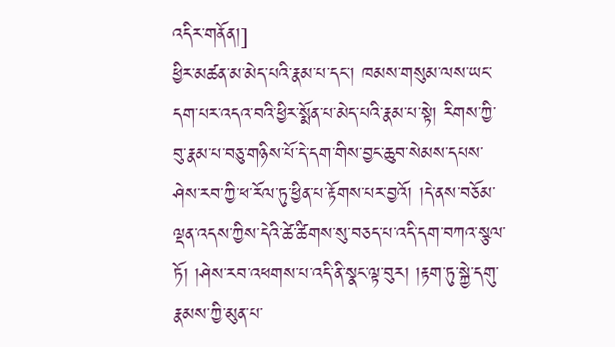འདིར་གནོན།]
ཕྱིར་མཚན་མ་མེད་པའི་རྣམ་པ་དང་། ཁམས་གསུམ་ལས་ཡང་དག་པར་འདའ་བའི་ཕྱིར་སྨོན་པ་མེད་པའི་རྣམ་པ་སྟེ། རིགས་ཀྱི་བུ་རྣམ་པ་བཅུ་གཉིས་པོ་དེ་དག་གིས་བྱང་ཆུབ་སེམས་དཔས་ཤེས་རབ་ཀྱི་ཕ་རོལ་ཏུ་ཕྱིན་པ་རྟོགས་པར་བྱའོ། །དེ་ནས་བཅོམ་ལྡན་འདས་ཀྱིས་དེའི་ཚེ་ཚིགས་སུ་བཅད་པ་འདི་དག་བཀའ་སྩལ་ཏོ། །ཤེས་རབ་འཕགས་པ་འདི་ནི་སྣང་ལྟ་བུར། །རྟག་ཏུ་སྐྱེ་དགུ་རྣམས་ཀྱི་མུན་པ་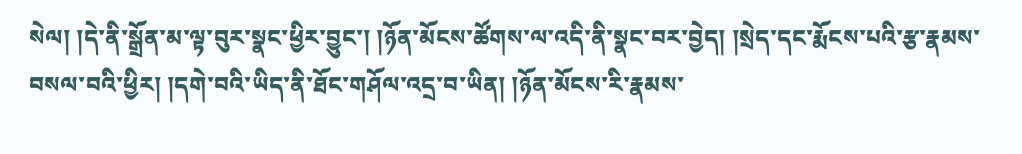སེལ། །དེ་ནི་སྒྲོན་མ་ལྟ་བུར་སྣང་ཕྱིར་བྱུང་། །ཉོན་མོངས་ཚོགས་ལ་འདི་ནི་སྣང་བར་བྱེད། །སྲེད་དང་རྨོངས་པའི་རྩ་རྣམས་བསལ་བའི་ཕྱིར། །དགེ་བའི་ཡིད་ནི་ཐོང་གཤོལ་འདྲ་བ་ཡིན། །ཉོན་མོངས་རི་རྣམས་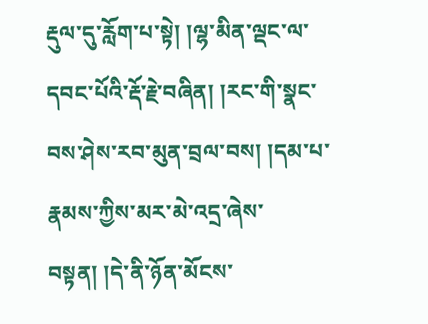རྡུལ་དུ་རློག་པ་སྟེ། །ལྷ་མིན་ལྡང་ལ་དབང་པོའི་རྡོ་རྗེ་བཞིན། །རང་གི་སྣང་བས་ཤེས་རབ་མུན་བྲལ་བས། །དམ་པ་རྣམས་ཀྱིས་མར་མེ་འདྲ་ཞེས་བསྟན། །དེ་ནི་ཉོན་མོངས་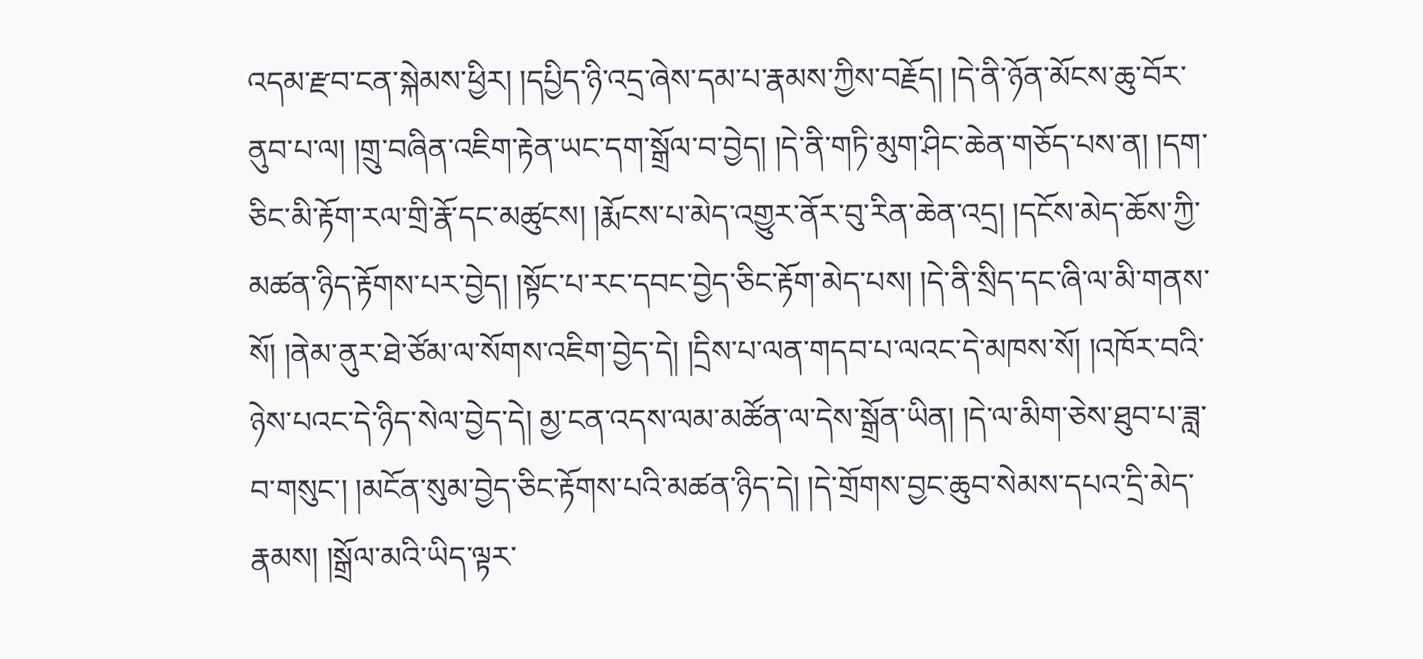འདམ་རྫབ་ངན་སྐེམས་ཕྱིར། །དཔྱིད་ཉི་འདྲ་ཞེས་དམ་པ་རྣམས་ཀྱིས་བརྗོད། །དེ་ནི་ཉོན་མོངས་ཆུ་བོར་ནུབ་པ་ལ། །གྲུ་བཞིན་འཇིག་རྟེན་ཡང་དག་སྒྲོལ་བ་བྱེད། །དེ་ནི་གཏི་མུག་ཤིང་ཆེན་གཅོད་པས་ན། །དག་ཅིང་མི་རྟོག་རལ་གྲི་རྣོ་དང་མཚུངས། །རྨོངས་པ་མེད་འགྱུར་ནོར་བུ་རིན་ཆེན་འདྲ། །དངོས་མེད་ཆོས་ཀྱི་མཚན་ཉིད་རྟོགས་པར་བྱེད། །སྟོང་པ་རང་དབང་བྱེད་ཅིང་རྟོག་མེད་པས། །དེ་ནི་སྲིད་དང་ཞི་ལ་མི་གནས་སོ། །ནེམ་ནུར་ཐེ་ཙོམ་ལ་སོགས་འཇིག་བྱེད་དེ། །དྲིས་པ་ལན་གདབ་པ་ལའང་དེ་མཁས་སོ། །འཁོར་བའི་ཉེས་པའང་དེ་ཉིད་སེལ་བྱེད་དེ། མྱ་ངན་འདས་ལམ་མཚོན་ལ་དེས་སྒྲོན་ཡིན། །དེ་ལ་མིག་ཅེས་ཐུབ་པ་ཟླ་བ་གསུང་། །མངོན་སུམ་བྱེད་ཅིང་རྟོགས་པའི་མཚན་ཉིད་དེ། །དེ་གྲོགས་བྱང་ཆུབ་སེམས་དཔའ་དྲི་མེད་རྣམས། །སྒྲོལ་མའི་ཡིད་ལྟར་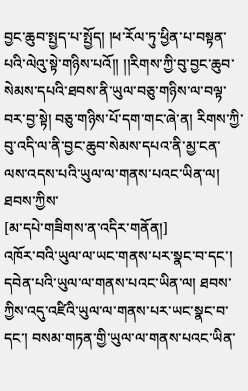བྱང་ཆུབ་སྤྱད་པ་སྤྱོད། །ཕ་རོལ་ཏུ་ཕྱིན་པ་བསྟན་པའི་ལེའུ་སྟེ་གཉིས་པའོ།། །།རིགས་ཀྱི་བུ་བྱང་ཆུབ་སེམས་དཔའི་ཐབས་ནི་ཡུལ་བཅུ་གཉིས་ལ་བལྟ་བར་བྱ་སྟེ། བཅུ་གཉིས་པོ་དག་གང་ཞེ་ན། རིགས་ཀྱི་བུ་འདི་ལ་ནི་བྱང་ཆུབ་སེམས་དཔའ་ནི་མྱ་ངན་ལས་འདས་པའི་ཡུལ་ལ་གནས་པའང་ཡིན་ལ། ཐབས་ཀྱིས་
[མ་དཔེ་གཟིགས་ན་འདིར་གནོན།]
འཁོར་བའི་ཡུལ་ལ་ཡང་གནས་པར་སྣང་བ་དང་། དབེན་པའི་ཡུལ་ལ་གནས་པའང་ཡིན་ལ། ཐབས་ཀྱིས་འདུ་འཛིའི་ཡུལ་ལ་གནས་པར་ཡང་སྣང་བ་དང་། བསམ་གཏན་གྱི་ཡུལ་ལ་གནས་པའང་ཡིན་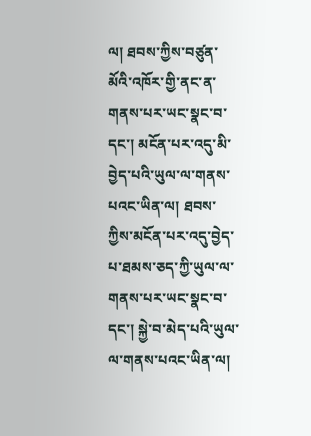ལ། ཐབས་ཀྱིས་བཙུན་མོའི་འཁོར་གྱི་ནང་ན་གནས་པར་ཡང་སྣང་བ་དང་། མངོན་པར་འདུ་མི་བྱེད་པའི་ཡུལ་ལ་གནས་པའང་ཡིན་ལ། ཐབས་ཀྱིས་མངོན་པར་འདུ་བྱེད་པ་ཐམས་ཅད་ཀྱི་ཡུལ་ལ་གནས་པར་ཡང་སྣང་བ་དང་། སྐྱེ་བ་མེད་པའི་ཡུལ་ལ་གནས་པའང་ཡིན་ལ།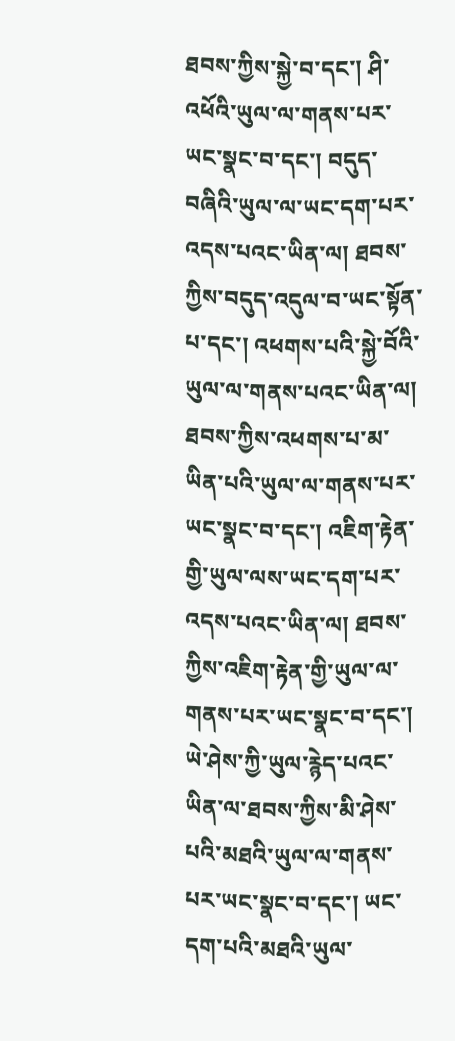ཐབས་ཀྱིས་སྐྱེ་བ་དང་། ཤི་འཕོའི་ཡུལ་ལ་གནས་པར་ཡང་སྣང་བ་དང་། བདུད་བཞིའི་ཡུལ་ལ་ཡང་དག་པར་འདས་པའང་ཡིན་ལ། ཐབས་ཀྱིས་བདུད་འདུལ་བ་ཡང་སྟོན་པ་དང་། འཕགས་པའི་སྐྱེ་བོའི་ཡུལ་ལ་གནས་པའང་ཡིན་ལ། ཐབས་ཀྱིས་འཕགས་པ་མ་ཡིན་པའི་ཡུལ་ལ་གནས་པར་ཡང་སྣང་བ་དང་། འཇིག་རྟེན་གྱི་ཡུལ་ལས་ཡང་དག་པར་འདས་པའང་ཡིན་ལ། ཐབས་ཀྱིས་འཇིག་རྟེན་གྱི་ཡུལ་ལ་གནས་པར་ཡང་སྣང་བ་དང་། ཡེ་ཤེས་ཀྱི་ཡུལ་རྙེད་པའང་ཡིན་ལ་ཐབས་ཀྱིས་མི་ཤེས་པའི་མཐའི་ཡུལ་ལ་གནས་པར་ཡང་སྣང་བ་དང་། ཡང་དག་པའི་མཐའི་ཡུལ་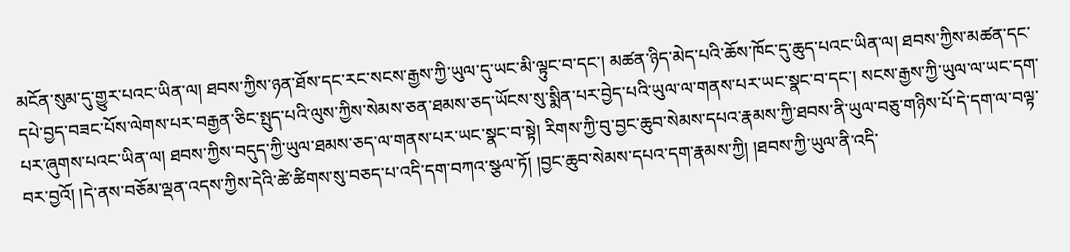མངོན་སུམ་དུ་གྱུར་པའང་ཡིན་ལ། ཐབས་ཀྱིས་ཉན་ཐོས་དང་རང་སངས་རྒྱས་ཀྱི་ཡུལ་དུ་ཡང་མི་ལྟུང་བ་དང་། མཚན་ཉིད་མེད་པའི་ཆོས་ཁོང་དུ་ཆུད་པའང་ཡིན་ལ། ཐབས་ཀྱིས་མཚན་དང་དཔེ་བྱད་བཟང་པོས་ལེགས་པར་བརྒྱན་ཅིང་སྤུད་པའི་ལུས་ཀྱིས་སེམས་ཅན་ཐམས་ཅད་ཡོངས་སུ་སྨིན་པར་བྱེད་པའི་ཡུལ་ལ་གནས་པར་ཡང་སྣང་བ་དང་། སངས་རྒྱས་ཀྱི་ཡུལ་ལ་ཡང་དག་པར་ཞུགས་པའང་ཡིན་ལ། ཐབས་ཀྱིས་བདུད་ཀྱི་ཡུལ་ཐམས་ཅད་ལ་གནས་པར་ཡང་སྣང་བ་སྟེ། རིགས་ཀྱི་བུ་བྱང་ཆུབ་སེམས་དཔའ་རྣམས་ཀྱི་ཐབས་ནི་ཡུལ་བཅུ་གཉིས་པོ་དེ་དག་ལ་བལྟ་བར་བྱའོ། །དེ་ནས་བཅོམ་ལྡན་འདས་ཀྱིས་དེའི་ཚེ་ཚིགས་སུ་བཅད་པ་འདི་དག་བཀའ་སྩལ་ཏོ། །བྱང་ཆུབ་སེམས་དཔའ་དག་རྣམས་ཀྱི། །ཐབས་ཀྱི་ཡུལ་ནི་འདི་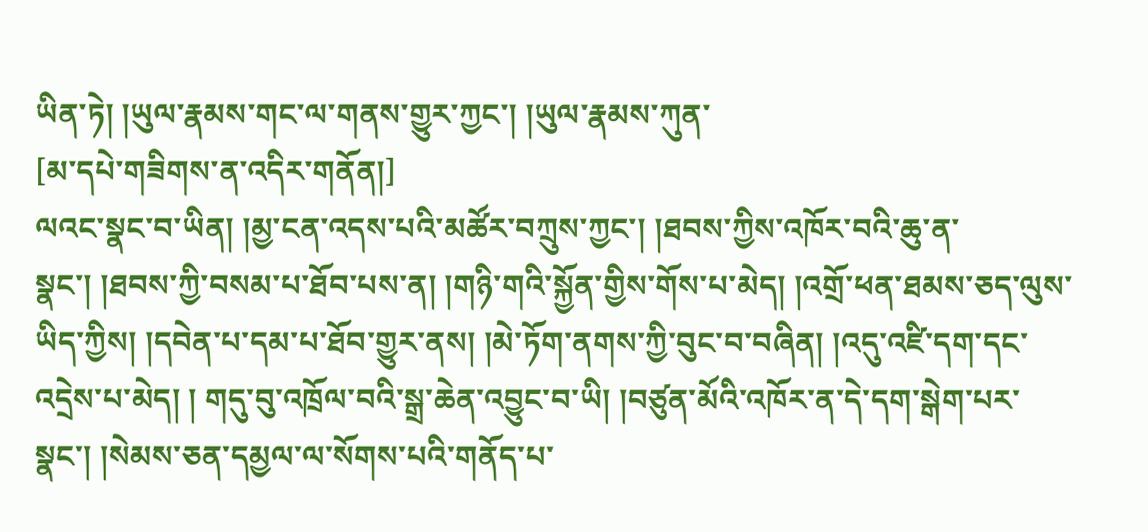ཡིན་ཏེ། །ཡུལ་རྣམས་གང་ལ་གནས་གྱུར་ཀྱང་། །ཡུལ་རྣམས་ཀུན་
[མ་དཔེ་གཟིགས་ན་འདིར་གནོན།]
ལའང་སྣང་བ་ཡིན། །མྱ་ངན་འདས་པའི་མཚོར་བཀྲུས་ཀྱང་། །ཐབས་ཀྱིས་འཁོར་བའི་ཆུ་ན་སྣང་། །ཐབས་ཀྱི་བསམ་པ་ཐོབ་པས་ན། །གཉི་གའི་སྐྱོན་གྱིས་གོས་པ་མེད། །འགྲོ་ཕན་ཐམས་ཅད་ལུས་ཡིད་ཀྱིས། །དབེན་པ་དམ་པ་ཐོབ་གྱུར་ནས། །མེ་ཏོག་ནགས་ཀྱི་བུང་བ་བཞིན། །འདུ་འཛི་དག་དང་འདྲེས་པ་མེད། ། གདུ་བུ་འཁྲོལ་བའི་སྒྲ་ཆེན་འབྱུང་བ་ཡི། །བཙུན་མོའི་འཁོར་ན་དེ་དག་སྒེག་པར་སྣང་། །སེམས་ཅན་དམྱལ་ལ་སོགས་པའི་གནོད་པ་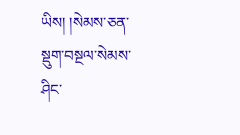ཡིས། །སེམས་ཅན་སྡུག་བསྔལ་སེམས་ཤིང་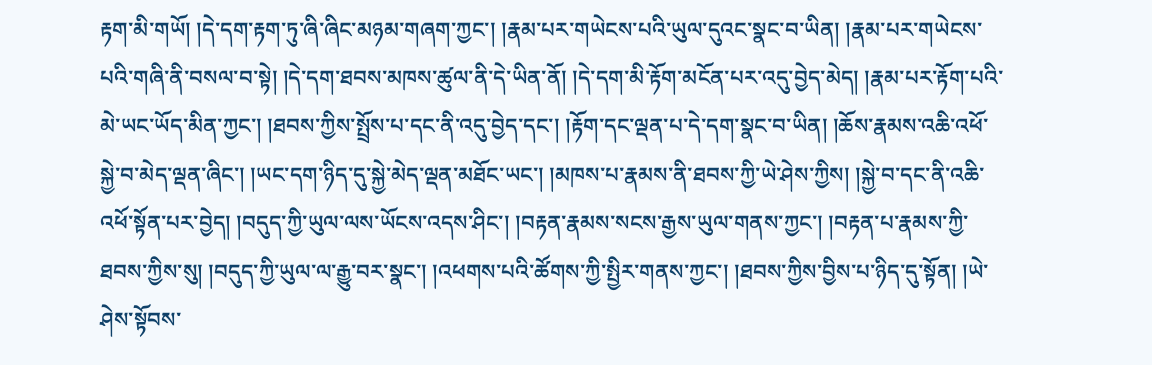རྟག་མི་གཡོ། །དེ་དག་རྟག་ཏུ་ཞི་ཞིང་མཉམ་གཞག་ཀྱང་། །རྣམ་པར་གཡེངས་པའི་ཡུལ་དུའང་སྣང་བ་ཡིན། །རྣམ་པར་གཡེངས་པའི་གཞི་ནི་བསལ་བ་སྟེ། །དེ་དག་ཐབས་མཁས་ཚུལ་ནི་དེ་ཡིན་ནོ། །དེ་དག་མི་རྟོག་མངོན་པར་འདུ་བྱེད་མེད། །རྣམ་པར་རྟོག་པའི་མེ་ཡང་ཡོད་མིན་ཀྱང་། །ཐབས་ཀྱིས་སྤྲོས་པ་དང་ནི་འདུ་བྱེད་དང་། །རྟོག་དང་ལྡན་པ་དེ་དག་སྣང་བ་ཡིན། །ཆོས་རྣམས་འཆི་འཕོ་སྐྱེ་བ་མེད་ལྡན་ཞིང་། །ཡང་དག་ཉིད་དུ་སྐྱེ་མེད་ལྡན་མཐོང་ཡང་། །མཁས་པ་རྣམས་ནི་ཐབས་ཀྱི་ཡེ་ཤེས་ཀྱིས། །སྐྱེ་བ་དང་ནི་འཆི་འཕོ་སྟོན་པར་བྱེད། །བདུད་ཀྱི་ཡུལ་ལས་ཡོངས་འདས་ཤིང་། །བརྟན་རྣམས་སངས་རྒྱས་ཡུལ་གནས་ཀྱང་། །བརྟན་པ་རྣམས་ཀྱི་ཐབས་ཀྱིས་སུ། །བདུད་ཀྱི་ཡུལ་ལ་རྒྱུ་བར་སྣང་། །འཕགས་པའི་ཚོགས་ཀྱི་སྤྱིར་གནས་ཀྱང་། །ཐབས་ཀྱིས་བྱིས་པ་ཉིད་དུ་སྟོན། །ཡེ་ཤེས་སྟོབས་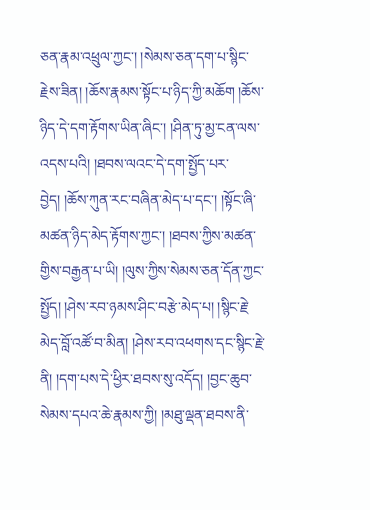ཅན་རྣམ་འཕྲུལ་ཀྱང་། །སེམས་ཅན་དག་པ་སྙིང་རྗེས་ཟིན། །ཆོས་རྣམས་སྟོང་པ་ཉིད་ཀྱི་མཆོག །ཆོས་ཉིད་དེ་དག་རྟོགས་ཡིན་ཞིང་། །ཤིན་ཏུ་མྱ་ངན་ལས་འདས་པའི། །ཐབས་ལའང་དེ་དག་སྤྱོད་པར་བྱེད། །ཆོས་ཀུན་རང་བཞིན་མེད་པ་དང་། །སྟོང་ཞི་མཚན་ཉིད་མེད་རྟོགས་ཀྱང་། །ཐབས་ཀྱིས་མཚན་གྱིས་བརྒྱན་པ་ཡི། །ལུས་ཀྱིས་སེམས་ཅན་དོན་ཀྱང་སྤྱོད། །ཤེས་རབ་ཉམས་ཤིང་བརྩེ་མེད་པ། །སྙིང་རྗེ་མེད་བློ་འཚོ་བ་མིན། །ཤེས་རབ་འཕགས་དང་སྙིང་རྗེ་ནི། །དག་པས་དེ་ཕྱིར་ཐབས་སུ་འདོད། །བྱང་ཆུབ་སེམས་དཔའ་ཆེ་རྣམས་ཀྱི། །མཐུ་ལྡན་ཐབས་ནི་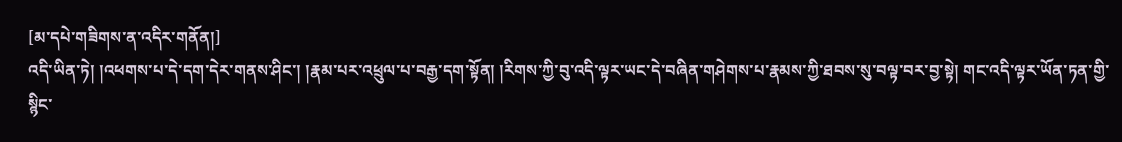[མ་དཔེ་གཟིགས་ན་འདིར་གནོན།]
འདི་ཡིན་ཏེ། །འཕགས་པ་དེ་དག་དེར་གནས་ཤིང་། །རྣམ་པར་འཕྲུལ་པ་བརྒྱ་དག་སྟོན། །རིགས་ཀྱི་བུ་འདི་ལྟར་ཡང་དེ་བཞིན་གཤེགས་པ་རྣམས་ཀྱི་ཐབས་སུ་བལྟ་བར་བྱ་སྟེ། གང་འདི་ལྟར་ཡོན་ཏན་གྱི་སྙིང་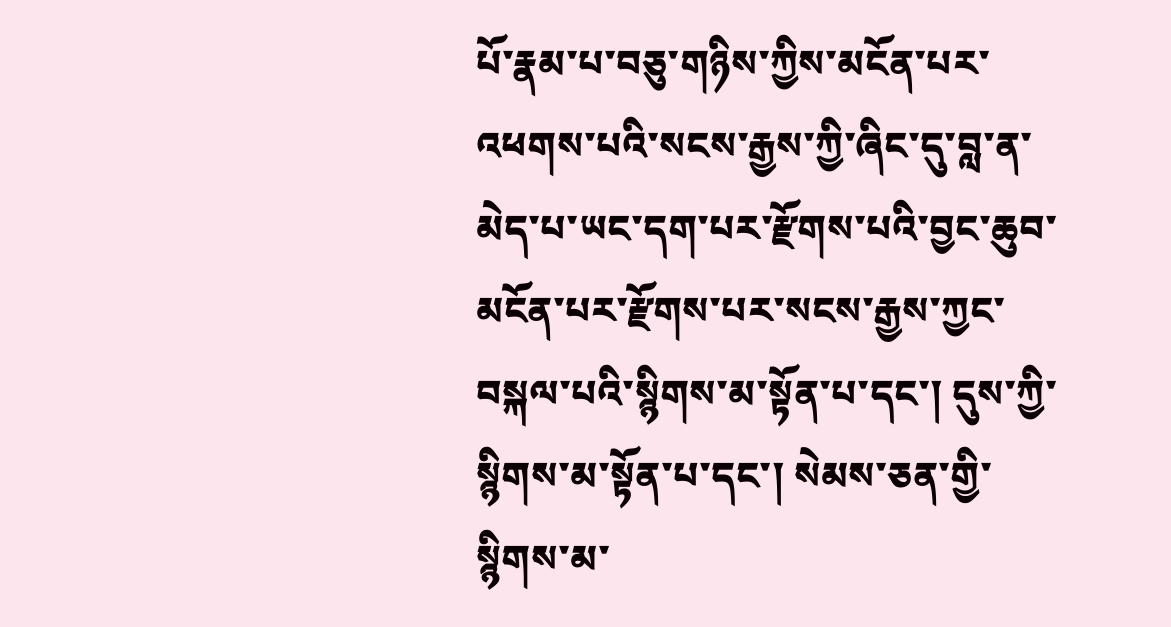པོ་རྣམ་པ་བཅུ་གཉིས་ཀྱིས་མངོན་པར་འཕགས་པའི་སངས་རྒྱས་ཀྱི་ཞིང་དུ་བླ་ན་མེད་པ་ཡང་དག་པར་རྫོགས་པའི་བྱང་ཆུབ་མངོན་པར་རྫོགས་པར་སངས་རྒྱས་ཀྱང་བསྐལ་པའི་སྙིགས་མ་སྟོན་པ་དང་། དུས་ཀྱི་སྙིགས་མ་སྟོན་པ་དང་། སེམས་ཅན་གྱི་སྙིགས་མ་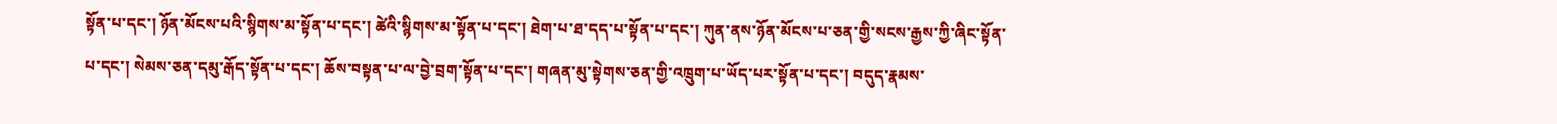སྟོན་པ་དང་། ཉོན་མོངས་པའི་སྙིགས་མ་སྟོན་པ་དང་། ཚེའི་སྙིགས་མ་སྟོན་པ་དང་། ཐེག་པ་ཐ་དད་པ་སྟོན་པ་དང་། ཀུན་ནས་ཉོན་མོངས་པ་ཅན་གྱི་སངས་རྒྱས་ཀྱི་ཞིང་སྟོན་པ་དང་། སེམས་ཅན་དམུ་རྒོད་སྟོན་པ་དང་། ཆོས་བསྟན་པ་ལ་བྱེ་བྲག་སྟོན་པ་དང་། གཞན་མུ་སྟེགས་ཅན་གྱི་འཁྲུག་པ་ཡོད་པར་སྟོན་པ་དང་། བདུད་རྣམས་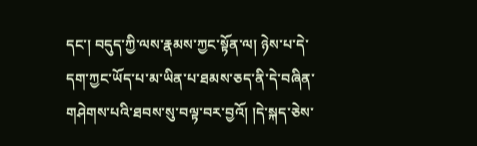དང་། བདུད་ཀྱི་ལས་རྣམས་ཀྱང་སྟོན་ལ། ཉེས་པ་དེ་དག་ཀྱང་ཡོད་པ་མ་ཡིན་པ་ཐམས་ཅད་ནི་དེ་བཞིན་གཤེགས་པའི་ཐབས་སུ་བལྟ་བར་བྱའོ། །དེ་སྐད་ཅེས་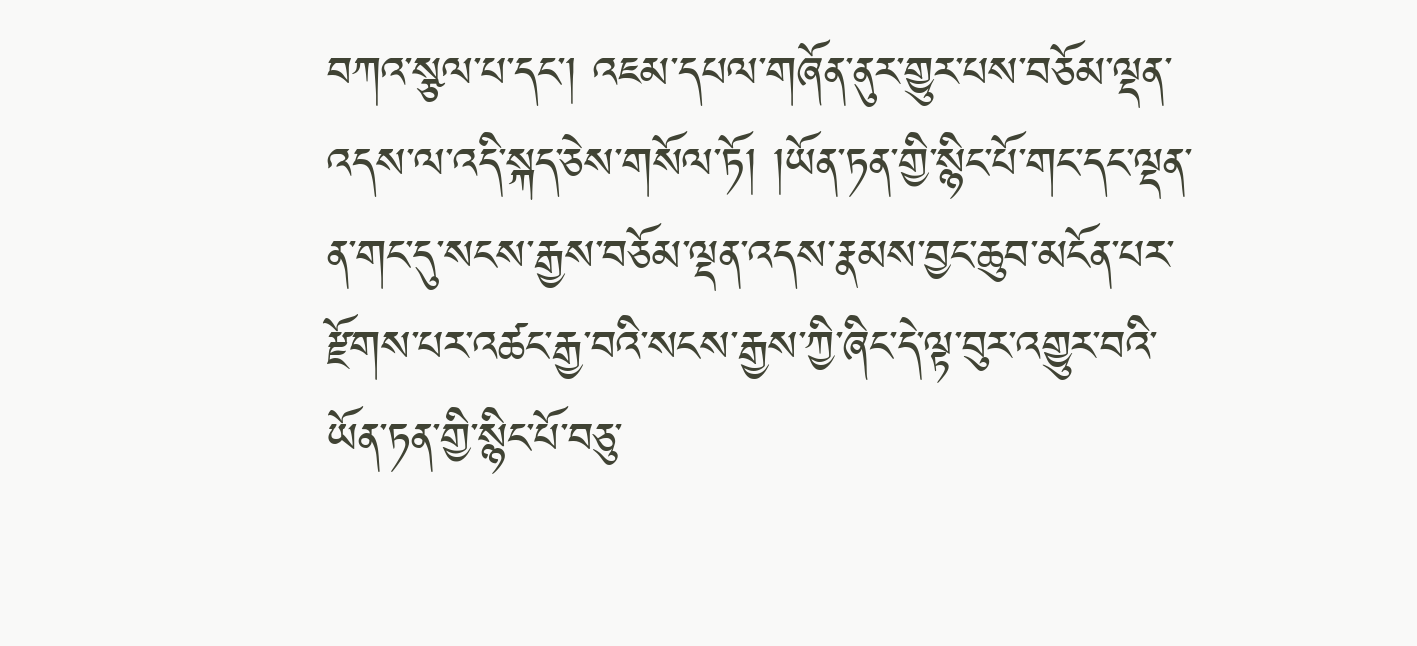བཀའ་སྩལ་པ་དང་། འཇམ་དཔལ་གཞོན་ནུར་གྱུར་པས་བཅོམ་ལྡན་འདས་ལ་འདི་སྐད་ཅེས་གསོལ་ཏོ། །ཡོན་ཏན་གྱི་སྙིང་པོ་གང་དང་ལྡན་ན་གང་དུ་སངས་རྒྱས་བཅོམ་ལྡན་འདས་རྣམས་བྱང་ཆུབ་མངོན་པར་རྫོགས་པར་འཚང་རྒྱ་བའི་སངས་རྒྱས་ཀྱི་ཞིང་དེ་ལྟ་བུར་འགྱུར་བའི་ཡོན་ཏན་གྱི་སྙིང་པོ་བཅུ་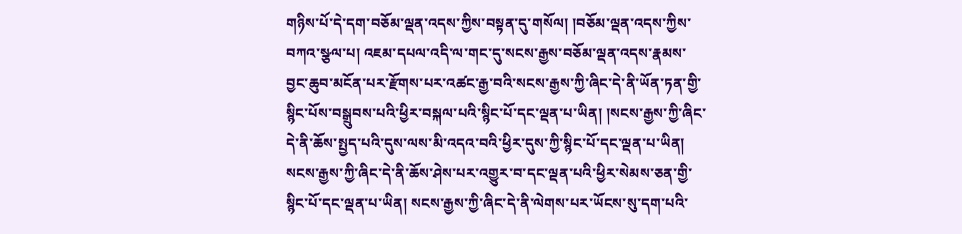གཉིས་པོ་དེ་དག་བཅོམ་ལྡན་འདས་ཀྱིས་བསྟན་དུ་གསོལ། །བཅོམ་ལྡན་འདས་ཀྱིས་བཀའ་སྩལ་པ། འཇམ་དཔལ་འདི་ལ་གང་དུ་སངས་རྒྱས་བཅོམ་ལྡན་འདས་རྣམས་བྱང་ཆུབ་མངོན་པར་རྫོགས་པར་འཚང་རྒྱ་བའི་སངས་རྒྱས་ཀྱི་ཞིང་དེ་ནི་ཡོན་ཏན་གྱི་སྙིང་པོས་བསྒྲུབས་པའི་ཕྱིར་བསྐལ་པའི་སྙིང་པོ་དང་ལྡན་པ་ཡིན། །སངས་རྒྱས་ཀྱི་ཞིང་དེ་ནི་ཆོས་སྤྱད་པའི་དུས་ལས་མི་འདའ་བའི་ཕྱིར་དུས་ཀྱི་སྙིང་པོ་དང་ལྡན་པ་ཡིན། སངས་རྒྱས་ཀྱི་ཞིང་དེ་ནི་ཆོས་ཤེས་པར་འགྱུར་བ་དང་ལྡན་པའི་ཕྱིར་སེམས་ཅན་གྱི་སྙིང་པོ་དང་ལྡན་པ་ཡིན། སངས་རྒྱས་ཀྱི་ཞིང་དེ་ནི་ལེགས་པར་ཡོངས་སུ་དག་པའི་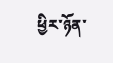ཕྱིར་ཉོན་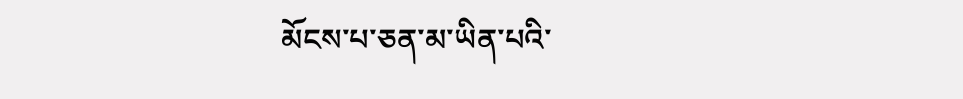མོངས་པ་ཅན་མ་ཡིན་པའི་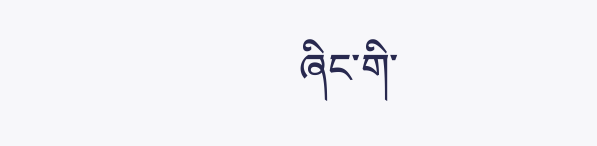ཞིང་གི་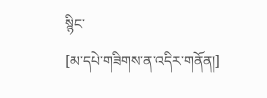སྙིང་
[མ་དཔེ་གཟིགས་ན་འདིར་གནོན།]